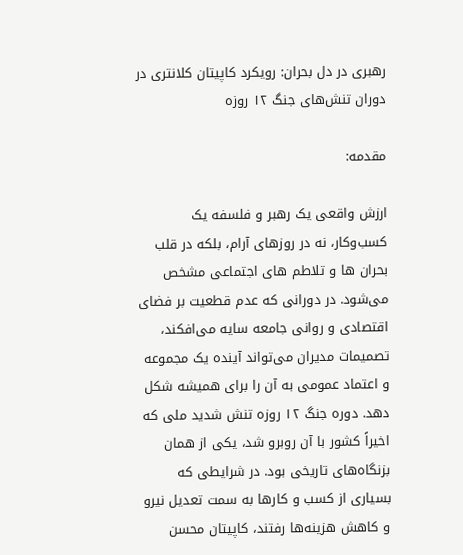رهبری در دل بحران: رویکرد کاپیتان کلانتری در دوران تنش‌های جنگ ۱۲ روزه

مقدمه:

ارزش واقعی یک رهبر و فلسفه یک کسب‌وکار، نه در روزهای آرام، بلکه در قلب بحران‌ ها و تلاطم‌ های اجتماعی مشخص می‌شود. در دورانی که عدم قطعیت بر فضای اقتصادی و روانی جامعه سایه می‌افکند، تصمیمات مدیران می‌تواند آینده یک مجموعه و اعتماد عمومی به آن را برای همیشه شکل دهد. دوره جنگ ۱۲ روزه تنش شدید ملی که اخیراً کشور با آن روبرو شد، یکی از همان بزنگاه‌های تاریخی بود. در شرایطی که بسیاری از کسب ‌و کارها به سمت تعدیل نیرو و کاهش هزینه‌ها رفتند، کاپیتان محسن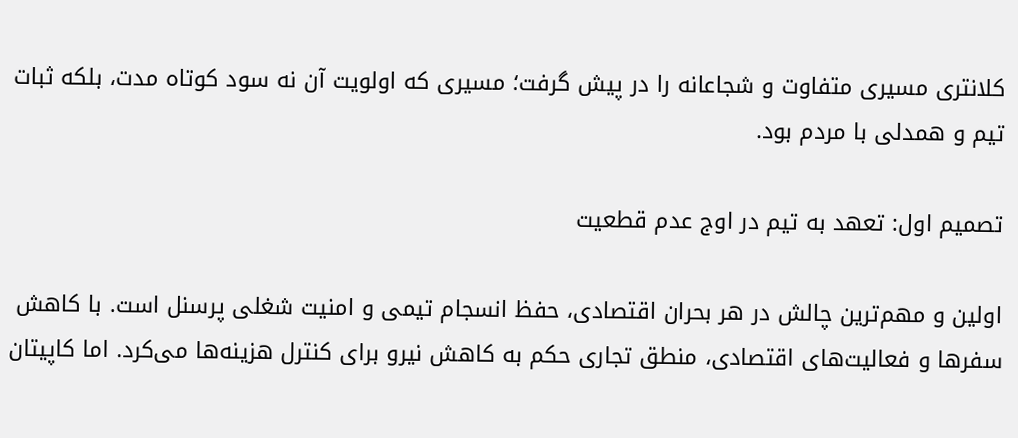کلانتری مسیری متفاوت و شجاعانه را در پیش گرفت؛ مسیری که اولویت آن نه سود کوتاه ‌مدت، بلکه ثبات تیم و همدلی با مردم بود.

تصمیم اول: تعهد به تیم در اوج عدم قطعیت

اولین و مهم‌ترین چالش در هر بحران اقتصادی، حفظ انسجام تیمی و امنیت شغلی پرسنل است. با کاهش سفرها و فعالیت‌های اقتصادی، منطق تجاری حکم به کاهش نیرو برای کنترل هزینه‌ها می‌کرد. اما کاپیتان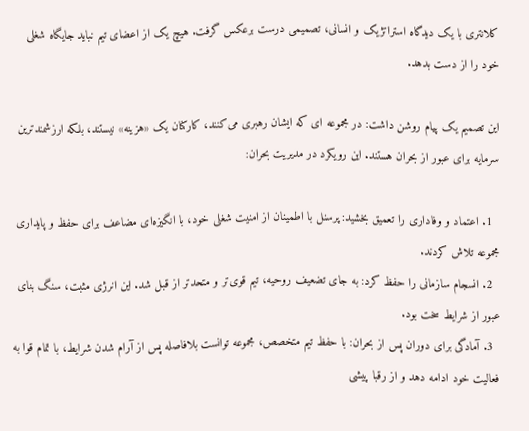کلانتری با یک دیدگاه استراتژیک و انسانی، تصمیمی درست برعکس گرفت. هیچ یک از اعضای تیم نباید جایگاه شغلی خود را از دست بدهد.

این تصمیم یک پیام روشن داشت: در مجموعه‌ ای که ایشان رهبری می‌کنند، کارکنان یک «هزینه» نیستند، بلکه ارزشمندترین سرمایه برای عبور از بحران هستند. این رویکرد در مدیریت بحران:

  1. اعتماد و وفاداری را تعمیق بخشید: پرسنل با اطمینان از امنیت شغلی خود، با انگیزه‌ای مضاعف برای حفظ و پایداری مجموعه تلاش کردند.
  2. انسجام سازمانی را حفظ کرد: به جای تضعیف روحیه، تیم قوی‌تر و متحدتر از قبل شد. این انرژی مثبت، سنگ بنای عبور از شرایط سخت بود.
  3. آمادگی برای دوران پس از بحران: با حفظ تیم متخصص، مجموعه توانست بلافاصله پس از آرام شدن شرایط، با تمام قوا به فعالیت خود ادامه دهد و از رقبا پیشی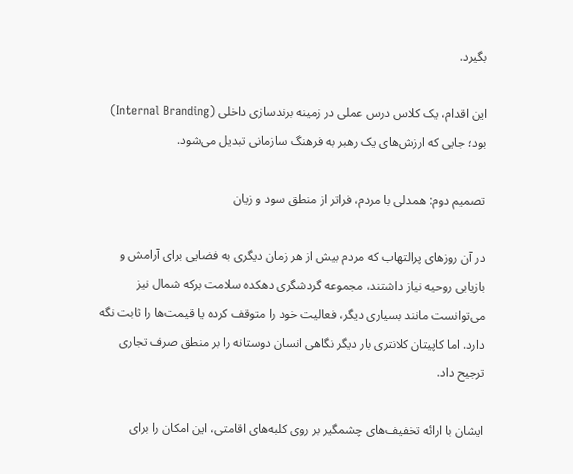بگیرد.

این اقدام، یک کلاس درس عملی در زمینه برندسازی داخلی (Internal Branding) بود؛ جایی که ارزش‌های یک رهبر به فرهنگ سازمانی تبدیل می‌شود.

تصمیم دوم: همدلی با مردم، فراتر از منطق سود و زیان

در آن روزهای پرالتهاب که مردم بیش از هر زمان دیگری به فضایی برای آرامش و بازیابی روحیه نیاز داشتند، مجموعه گردشگری دهکده سلامت برکه شمال نیز می‌توانست مانند بسیاری دیگر، فعالیت خود را متوقف کرده یا قیمت‌ها را ثابت نگه دارد. اما کاپیتان کلانتری بار دیگر نگاهی انسان‌ دوستانه را بر منطق صرف تجاری ترجیح داد.

ایشان با ارائه تخفیف‌های چشمگیر بر روی کلبه‌های اقامتی، این امکان را برای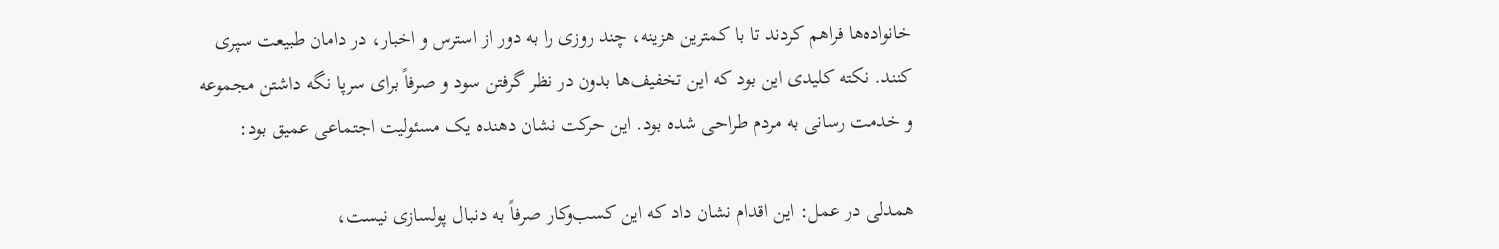خانواده‌ها فراهم کردند تا با کمترین هزینه، چند روزی را به دور از استرس و اخبار، در دامان طبیعت سپری کنند. نکته کلیدی این بود که این تخفیف‌ها بدون در نظر گرفتن سود و صرفاً برای سرپا نگه داشتن مجموعه و خدمت‌ رسانی به مردم طراحی شده بود. این حرکت نشان‌ دهنده یک مسئولیت اجتماعی عمیق بود:

همدلی در عمل: این اقدام نشان داد که این کسب‌وکار صرفاً به دنبال پولسازی نیست،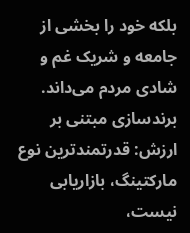بلکه خود را بخشی از جامعه و شریک غم و شادی مردم می‌داند.
برندسازی مبتنی بر ارزش: قدرتمندترین نوع مارکتینگ، بازاریابی نیست،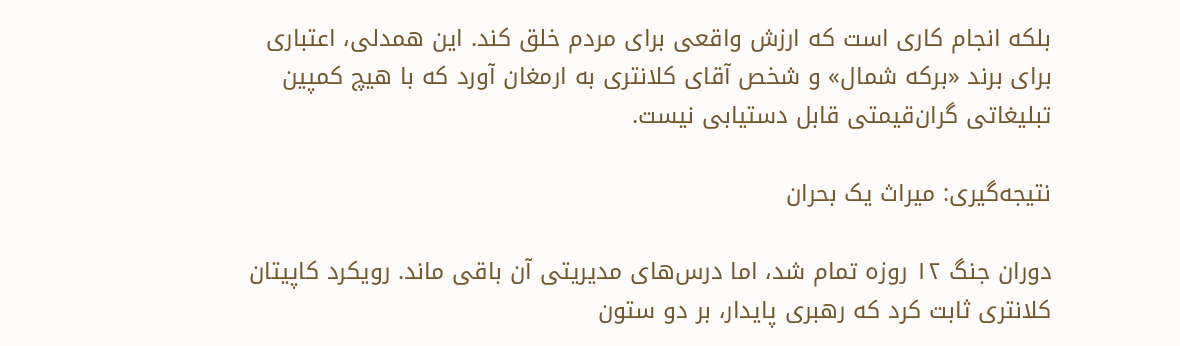بلکه انجام کاری است که ارزش واقعی برای مردم خلق کند. این همدلی، اعتباری برای برند «برکه شمال» و شخص آقای کلانتری به ارمغان آورد که با هیچ کمپین تبلیغاتی گران‌قیمتی قابل دستیابی نیست.

نتیجه‌گیری: میراث یک بحران

دوران جنگ ۱۲ روزه تمام شد، اما درس‌های مدیریتی آن باقی ماند. رویکرد کاپیتان کلانتری ثابت کرد که رهبری پایدار، بر دو ستون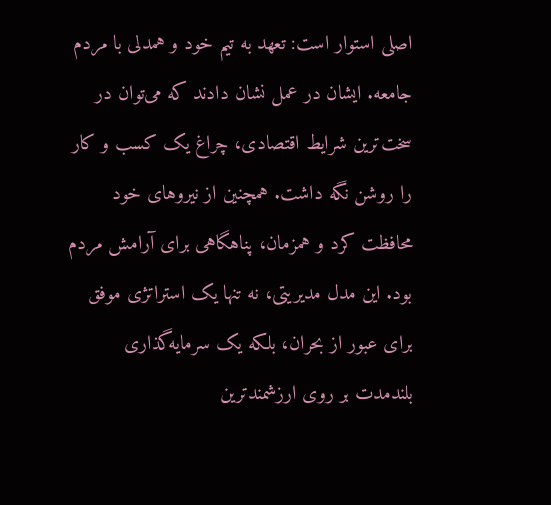اصلی استوار است: تعهد به تیم خود و همدلی با مردم جامعه. ایشان در عمل نشان دادند که می‌توان در سخت‌ترین شرایط اقتصادی، چراغ یک کسب‌ و کار را روشن نگه داشت. همچنین از نیروهای خود محافظت کرد و همزمان، پناهگاهی برای آرامش مردم بود. این مدل مدیریتی، نه تنها یک استراتژی موفق برای عبور از بحران، بلکه یک سرمایه‌گذاری بلندمدت بر روی ارزشمندترین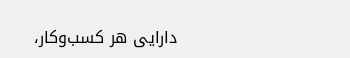دارایی هر کسب‌وکار،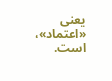یعنی «اعتماد»، است.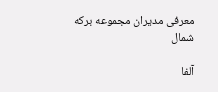معرفی مدیران مجموعه برکه شمال

آلفا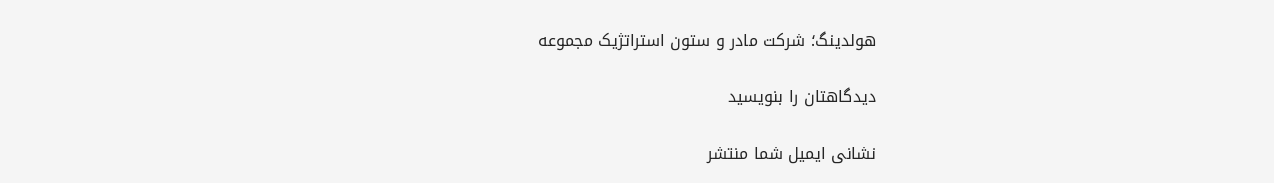هولدینگ؛ شرکت مادر و ستون استراتژیک مجموعه

دیدگاهتان را بنویسید

نشانی ایمیل شما منتشر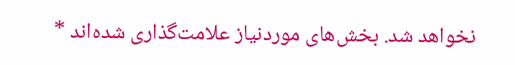نخواهد شد. بخش‌های موردنیاز علامت‌گذاری شده‌اند *